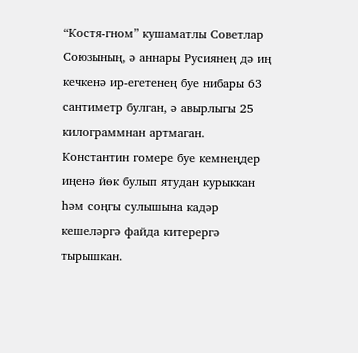“Костя-гном” кушаматлы Советлар Союзының, ә аннары Русиянең дә иң кечкенә ир-егетенең буе нибары 63 сантиметр булган, ә авырлыгы 25 килограммнан артмаган. Константин гомере буе кемнеңдер иңенә йөк булып ятудан курыккан һәм соңгы сулышына кадәр кешеләргә файда китерергә тырышкан.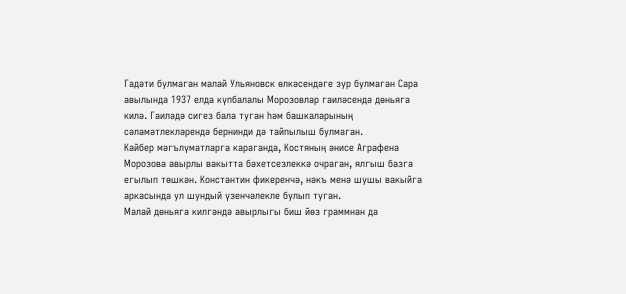Гадәти булмаган малай Ульяновск өлкәсендәге зур булмаган Сара авылында 1937 елда күпбалалы Морозовлар гаиләсендә дөньяга килә. Гаиләдә сигез бала туган һәм башкаларының сәламәтлекләрендә бернинди дә тайпылыш булмаган.
Кайбер мәгълүматларга караганда, Костяның әнисе Аграфена Морозова авырлы вакытта бәхетсезлеккә очраган, ялгыш базга егылып төшкән. Константин фикеренчә, нәкъ менә шушы вакыйга аркасында ул шундый үзенчәлекле булып туган.
Малай дөньяга килгәндә авырлыгы биш йөз граммнан да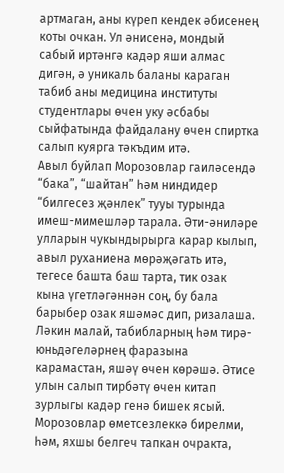артмаган, аны күреп кендек әбисенең коты очкан. Ул әнисенә, мондый сабый иртәнгә кадәр яши алмас дигән, ә уникаль баланы караган табиб аны медицина институты студентлары өчен уку әсбабы сыйфатында файдалану өчен спиртка салып куярга тәкъдим итә.
Авыл буйлап Морозовлар гаиләсендә “бака”, “шайтан” һәм ниндидер “билгесез җәнлек” тууы турында имеш-мимешләр тарала. Әти-әниләре улларын чукындырырга карар кылып, авыл руханиена мөрәҗәгать итә, тегесе башта баш тарта, тик озак кына үгетләгәннән соң, бу бала барыбер озак яшәмәс дип, ризалаша.
Ләкин малай, табибларның һәм тирә-юньдәгеләрнең фаразына карамастан, яшәү өчен көрәшә. Әтисе улын салып тирбәтү өчен китап зурлыгы кадәр генә бишек ясый. Морозовлар өметсезлеккә бирелми, һәм, яхшы белгеч тапкан очракта,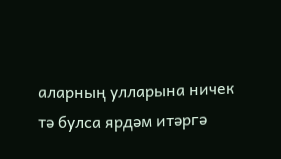аларның улларына ничек тә булса ярдәм итәргә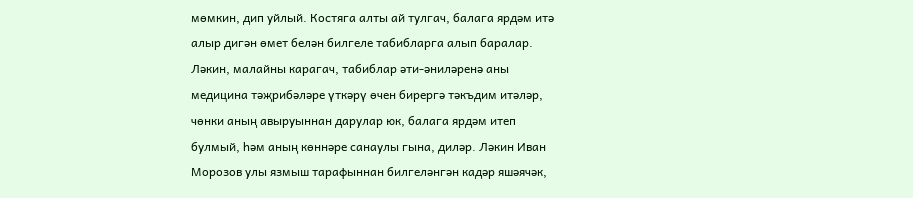мөмкин, дип уйлый. Костяга алты ай тулгач, балага ярдәм итә алыр дигән өмет белән билгеле табибларга алып баралар. Ләкин, малайны карагач, табиблар әти-әниләренә аны медицина тәҗрибәләре үткәрү өчен бирергә тәкъдим итәләр, чөнки аның авыруыннан дарулар юк, балага ярдәм итеп булмый, һәм аның көннәре санаулы гына, диләр. Ләкин Иван Морозов улы язмыш тарафыннан билгеләнгән кадәр яшәячәк,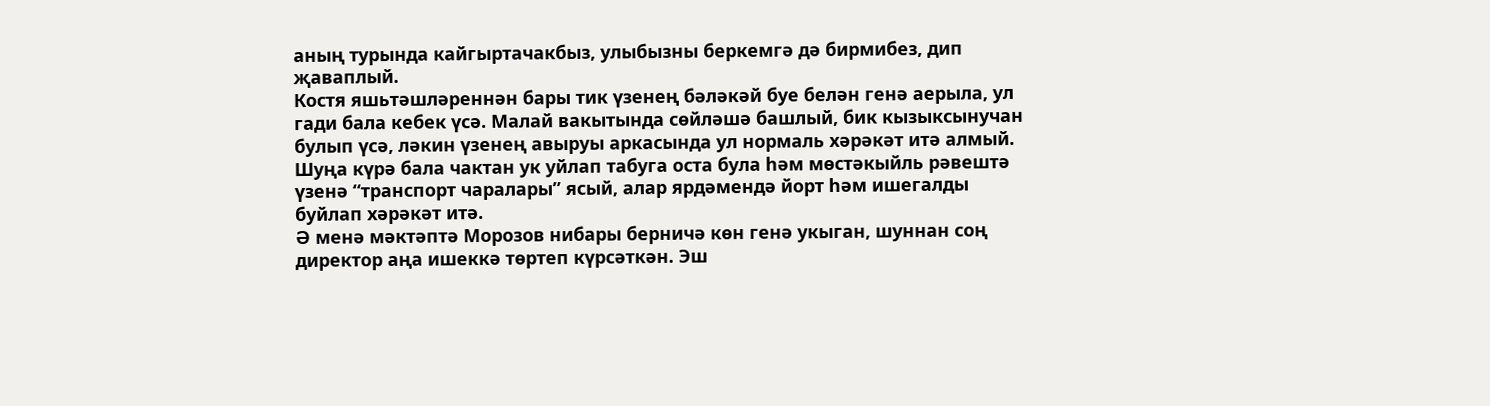аның турында кайгыртачакбыз, улыбызны беркемгә дә бирмибез, дип җаваплый.
Костя яшьтәшләреннән бары тик үзенең бәләкәй буе белән генә аерыла, ул гади бала кебек үсә. Малай вакытында сөйләшә башлый, бик кызыксынучан булып үсә, ләкин үзенең авыруы аркасында ул нормаль хәрәкәт итә алмый. Шуңа күрә бала чактан ук уйлап табуга оста була һәм мөстәкыйль рәвештә үзенә “транспорт чаралары” ясый, алар ярдәмендә йорт һәм ишегалды буйлап хәрәкәт итә.
Ә менә мәктәптә Морозов нибары берничә көн генә укыган, шуннан соң директор аңа ишеккә төртеп күрсәткән. Эш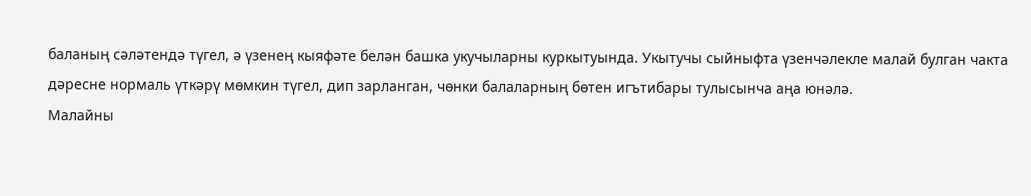баланың сәләтендә түгел, ә үзенең кыяфәте белән башка укучыларны куркытуында. Укытучы сыйныфта үзенчәлекле малай булган чакта дәресне нормаль үткәрү мөмкин түгел, дип зарланган, чөнки балаларның бөтен игътибары тулысынча аңа юнәлә.
Малайны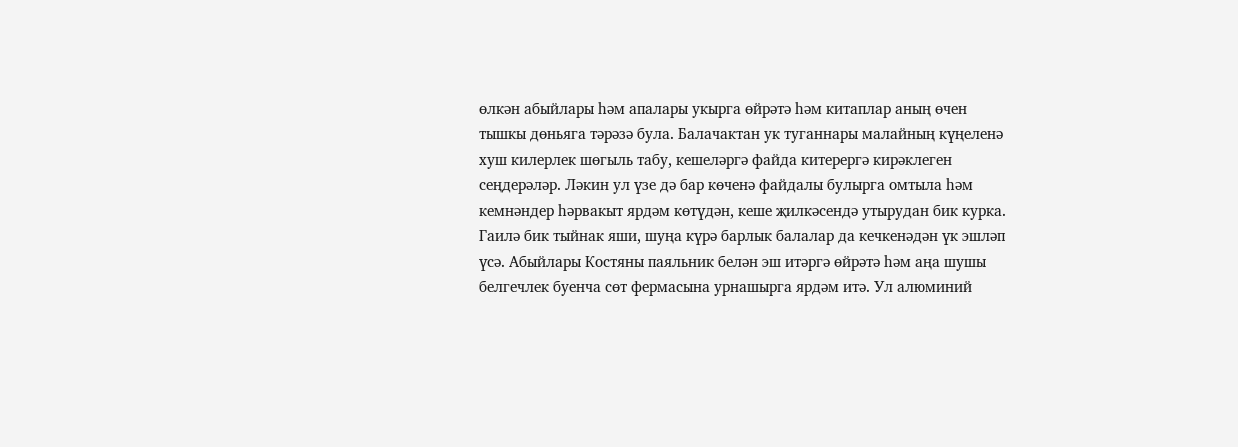өлкән абыйлары һәм апалары укырга өйрәтә һәм китаплар аның өчен тышкы дөньяга тәрәзә була. Балачактан ук туганнары малайның күңеленә хуш килерлек шөгыль табу, кешеләргә файда китерергә кирәклеген сеңдерәләр. Ләкин ул үзе дә бар көченә файдалы булырга омтыла һәм кемнәндер һәрвакыт ярдәм көтүдән, кеше җилкәсендә утырудан бик курка. Гаилә бик тыйнак яши, шуңа күрә барлык балалар да кечкенәдән үк эшләп үсә. Абыйлары Костяны паяльник белән эш итәргә өйрәтә һәм аңа шушы белгечлек буенча сөт фермасына урнашырга ярдәм итә. Ул алюминий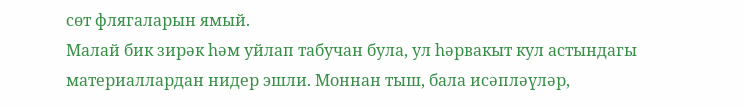сөт флягаларын ямый.
Малай бик зирәк һәм уйлап табучан була, ул һәрвакыт кул астындагы материаллардан нидер эшли. Моннан тыш, бала исәпләүләр,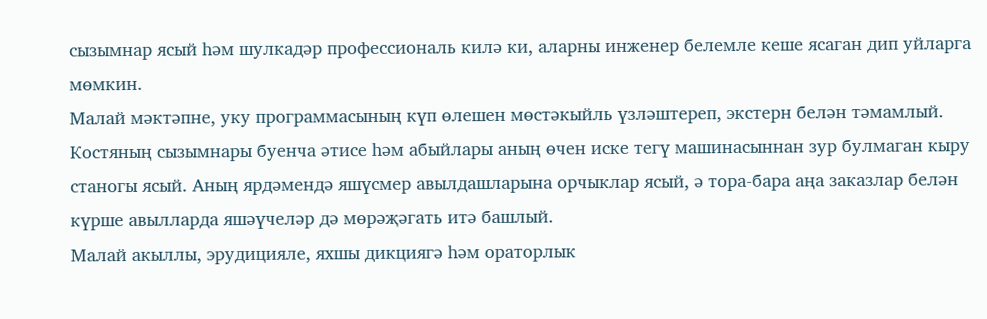сызымнар ясый һәм шулкадәр профессиональ килә ки, аларны инженер белемле кеше ясаган дип уйларга мөмкин.
Малай мәктәпне, уку программасының күп өлешен мөстәкыйль үзләштереп, экстерн белән тәмамлый. Костяның сызымнары буенча әтисе һәм абыйлары аның өчен иске тегү машинасыннан зур булмаган кыру станогы ясый. Аның ярдәмендә яшүсмер авылдашларына орчыклар ясый, ә тора-бара аңа заказлар белән күрше авылларда яшәүчеләр дә мөрәҗәгать итә башлый.
Малай акыллы, эрудицияле, яхшы дикциягә һәм ораторлык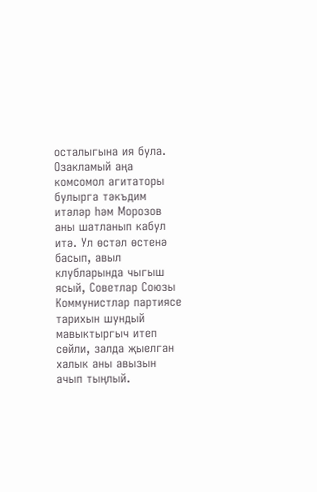осталыгына ия була. Озакламый аңа комсомол агитаторы булырга тәкъдим итәләр һәм Морозов аны шатланып кабул итә. Ул өстәл өстенә басып, авыл клубларында чыгыш ясый, Советлар Союзы Коммунистлар партиясе тарихын шундый мавыктыргыч итеп сөйли, залда җыелган халык аны авызын ачып тыңлый.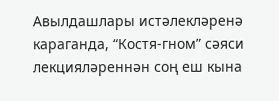Авылдашлары истәлекләренә караганда, “Костя-гном” сәяси лекцияләреннән соң еш кына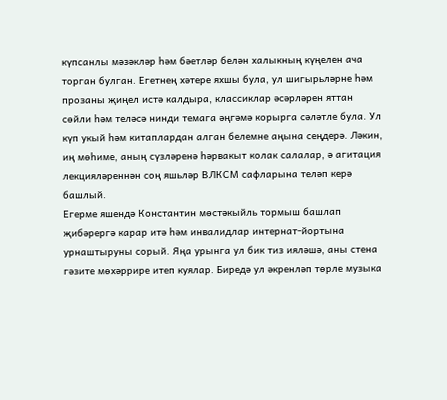күпсанлы мәзәкләр һәм бәетләр белән халыкның күңелен ача торган булган. Егетнең хәтере яхшы була, ул шигырьләрне һәм прозаны җиңел истә калдыра, классиклар әсәрләрен яттан сөйли һәм теләсә нинди темага әңгәмә корырга сәләтле була. Ул күп укый һәм китаплардан алган белемне аңына сеңдерә. Ләкин, иң мөһиме, аның сүзләренә һәрвакыт колак салалар, ә агитация лекцияләреннән соң яшьләр ВЛКСМ сафларына теләп керә башлый.
Егерме яшендә Константин мөстәкыйль тормыш башлап җибәрергә карар итә һәм инвалидлар интернат-йортына урнаштыруны сорый. Яңа урынга ул бик тиз ияләшә, аны стена гәзите мөхәррире итеп куялар. Биредә ул әкренләп төрле музыка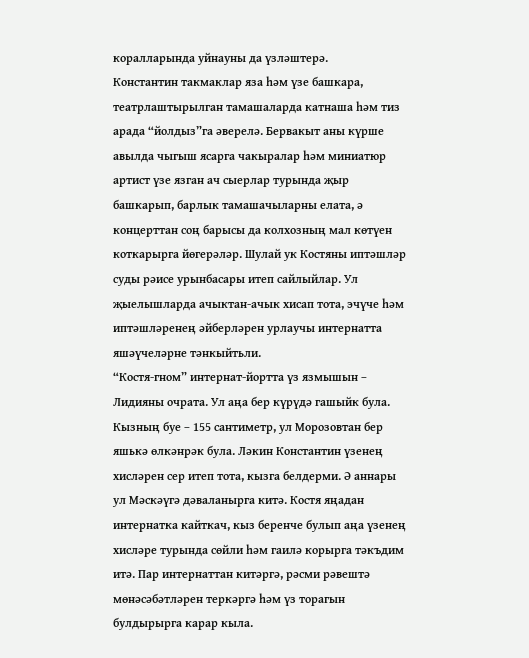коралларында уйнауны да үзләштерә.
Константин такмаклар яза һәм үзе башкара, театрлаштырылган тамашаларда катнаша һәм тиз арада “йолдыз”га әверелә. Бервакыт аны күрше авылда чыгыш ясарга чакыралар һәм миниатюр артист үзе язган ач сыерлар турында җыр башкарып, барлык тамашачыларны елата, ә концерттан соң барысы да колхозның мал көтүен коткарырга йөгерәләр. Шулай ук Костяны иптәшләр суды рәисе урынбасары итеп сайлыйлар. Ул җыелышларда ачыктан-ачык хисап тота, эчүче һәм иптәшләренең әйберләрен урлаучы интернатта яшәүчеләрне тәнкыйтьли.
“Костя-гном” интернат-йортта үз язмышын – Лидияны очрата. Ул аңа бер күрүдә гашыйк була. Кызның буе – 155 сантиметр, ул Морозовтан бер яшькә өлкәнрәк була. Ләкин Константин үзенең хисләрен сер итеп тота, кызга белдерми. Ә аннары ул Мәскәүгә дәваланырга китә. Костя яңадан интернатка кайткач, кыз беренче булып аңа үзенең хисләре турында сөйли һәм гаилә корырга тәкъдим итә. Пар интернаттан китәргә, рәсми рәвештә мөнәсәбәтләрен теркәргә һәм үз торагын булдырырга карар кыла.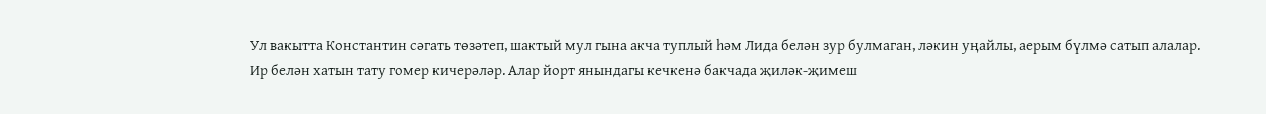Ул вакытта Константин сәгать төзәтеп, шактый мул гына акча туплый һәм Лида белән зур булмаган, ләкин уңайлы, аерым бүлмә сатып алалар.
Ир белән хатын тату гомер кичерәләр. Алар йорт янындагы кечкенә бакчада җиләк-җимеш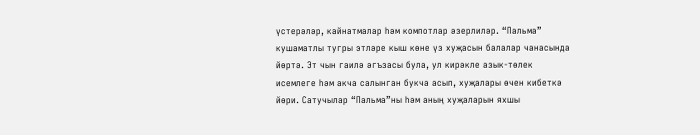үстерәләр, кайнатмалар һәм компотлар әзерлиләр. “Пальма” кушаматлы тугры этләре кыш көне үз хуҗасын балалар чанасында йөртә. Эт чын гаилә әгъзасы була, ул кирәкле азык-төлек исемлеге һәм акча салынган букча асып, хуҗалары өчен кибеткә йөри. Сатучылар “Пальма”ны һәм аның хуҗаларын яхшы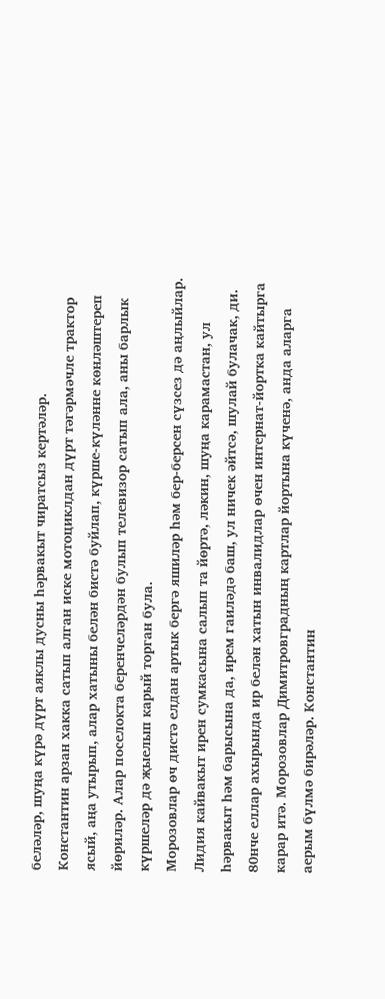беләләр, шуңа күрә дүрт аяклы дусны һәрвакыт чиратсыз кертәләр.
Константин арзан хакка сатып алган иске мотоциклдан дүрт тәгәрмәчле трактор ясый, аңа утырып, алар хатыны белән бистә буйлап, күрше-күләнне көнләштереп йөриләр. Алар поселокта беренчеләрдән булып телевизор сатып ала, аны барлык күршеләр дә җыелып карый торган була.
Морозовлар өч дистә елдан артык бергә яшиләр һәм бер-берсен сүзсез дә аңлыйлар. Лидия кайвакыт ирен сумкасына салып та йөртә, ләкин, шуңа карамастан, ул һәрвакыт һәм барысына да, ирем гаиләдә баш, ул ничек әйтсә, шулай булачак, ди.
80нче еллар ахырында ир белән хатын инвалидлар өчен интернат-йортка кайтырга карар итә. Морозовлар Димитровградның картлар йортына күченә, анда аларга аерым бүлмә бирәләр. Константин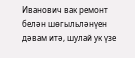Иванович вак ремонт белән шөгыльләнүен дәвам итә, шулай ук үзе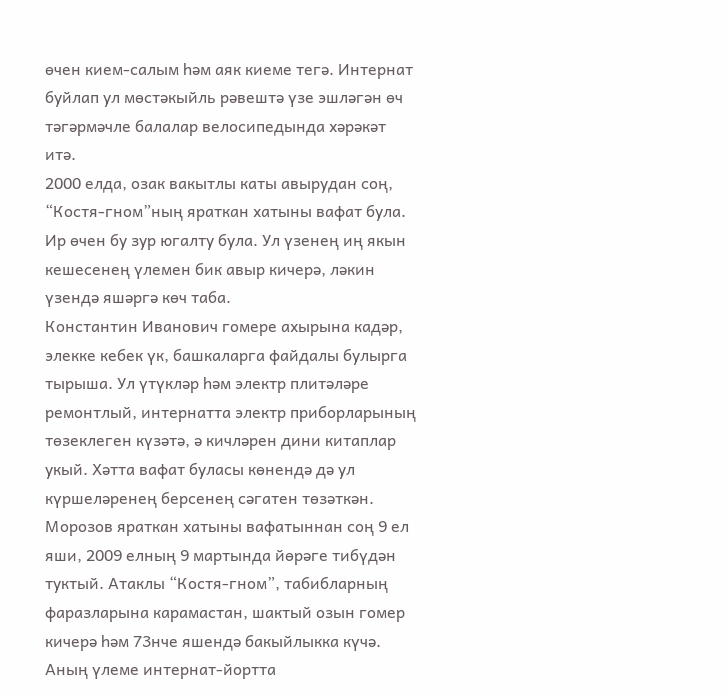өчен кием-салым һәм аяк киеме тегә. Интернат буйлап ул мөстәкыйль рәвештә үзе эшләгән өч тәгәрмәчле балалар велосипедында хәрәкәт итә.
2000 елда, озак вакытлы каты авырудан соң, “Костя-гном”ның яраткан хатыны вафат була. Ир өчен бу зур югалту була. Ул үзенең иң якын кешесенең үлемен бик авыр кичерә, ләкин үзендә яшәргә көч таба.
Константин Иванович гомере ахырына кадәр, элекке кебек үк, башкаларга файдалы булырга тырыша. Ул үтүкләр һәм электр плитәләре ремонтлый, интернатта электр приборларының төзеклеген күзәтә, ә кичләрен дини китаплар укый. Хәтта вафат буласы көнендә дә ул күршеләренең берсенең сәгатен төзәткән.
Морозов яраткан хатыны вафатыннан соң 9 ел яши, 2009 елның 9 мартында йөрәге тибүдән туктый. Атаклы “Костя-гном”, табибларның фаразларына карамастан, шактый озын гомер кичерә һәм 73нче яшендә бакыйлыкка күчә. Аның үлеме интернат-йортта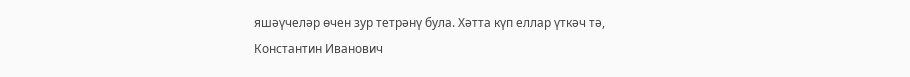яшәүчеләр өчен зур тетрәнү була. Хәтта күп еллар үткәч тә, Константин Иванович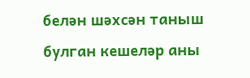белән шәхсән таныш булган кешеләр аны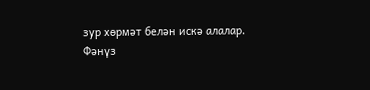зур хөрмәт белән искә алалар.
Фәнүз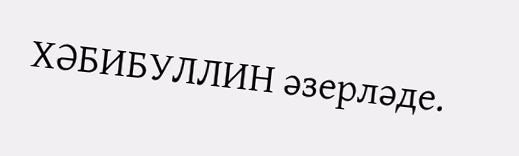ХӘБИБУЛЛИН әзерләде.